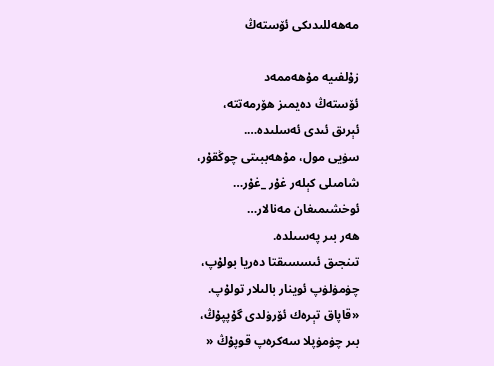مەھەللىدىكى ئۆستەڭ

زۇلفىيە مۇھەممەد
ئۆستەڭ دەيمىز ھۆرمەتتە،
ئېرىق ئىدى ئەسلىدە….
سۈيى مول، مۇھەببىتى چوڭقۇر،
شامىلى كېلەر غۇر _غۇر…
ئوخشىمىغان مەنالار…
ھەر بىر پەسىلدە.
تىنجىق ئىسسىقتا دەريا بولۇپ،
چۈمۈلۈپ ئوينار بالىلار تولۇپ.
«قاپاق تېرەك ئۆرۈلدى گۇپپۇڭ،
بىر چۈمۈپلا سەكرەپ قوپۇڭ «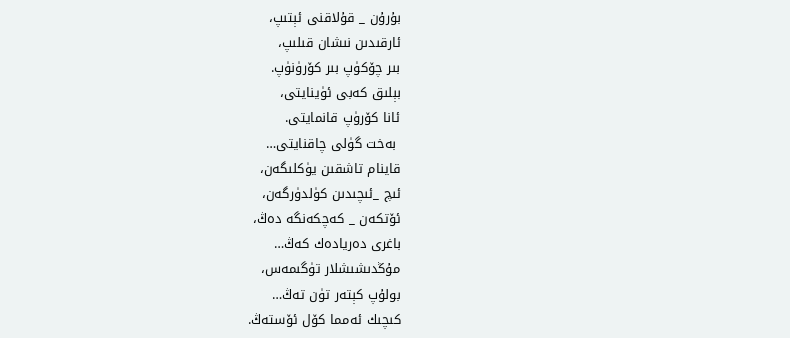بۇرۇن _ قۇلاقنى ئېتىپ،
ئارقىدىن نىشان قىلىپ،
بىر چۆكۈپ بىر كۆرۈنۈپ.
بېلىق كەبى ئۈينايتى،
ئانا كۆرۈپ قانمايتى.
 بەخت گۈلى چاقنايتى…
قاينام تاشقىن يۈكلىگەن،
ئىچ _ئىچىدىن كۈلدۈرگەن،
ئۆتكەن _ كەچكەنگە دەڭ،
باغرى دەريادەك كەڭ…
مۇڭدىشىشلار تۈگىمەس،
بولۇپ كېتەر تۈن تەڭ…
كىچىك ئەمما كۆل ئۆستەڭ.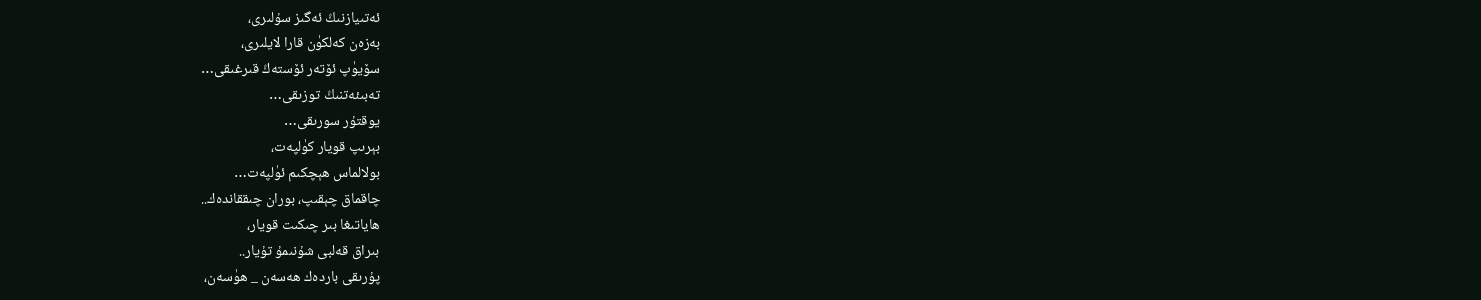ئەتىيازنىڭ ئەگىز سۇلىرى،
بەزەن كەلكۈن قارا لايلىرى،
سۆيۈپ ئۆتەر ئۆستەڭ قىرغىقى…
تەبىئەتنىڭ توزىقى…
يوقتۇر سورىقى…
بېرىپ قويار كۈلپەت،
بولالماس ھېچكىم ئۈلپەت…
چاقماق چېقىپ، بوران چىققاندەك..
ھاياتىغا بىر چىكىت قويار،
بىراق قەلبى شۇنىمۇ تۇيار..
پۇرىقى باردەك ھەسەن _ ھۈسەن،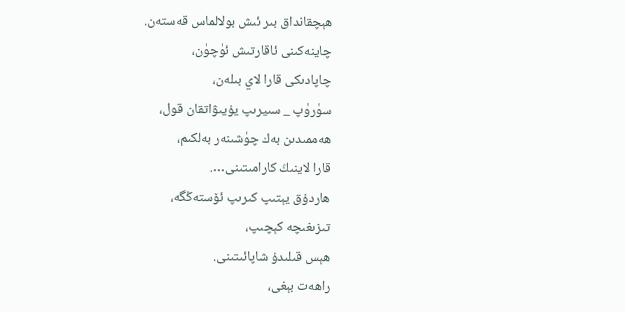ھېچقانداق بىر ئىش بولالماس قەستەن.
چاينەكىنى ئاقارتىش ئۈچۈن،
چاپادىكى قارا لاي بىلەن،
سۈرۈپ _ سىيرىپ يۇيىۋاتقان قول،
ھەممىدىن بەك چۈشىنەر بەلكىم،
قارا لاينىڭ كارامىتىنى….
ھاردۇق يېتىپ كىرىپ ئۆستەڭگە،
تىزىغىچە كېچىپ،
ھېس قىلىدۇ شاپائىتىنى.
راھەت بېغى،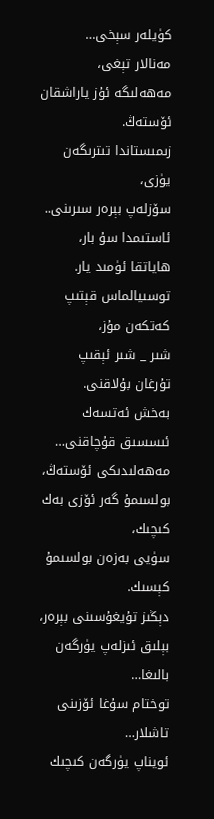كۈيلەر سېخى…
مەنالار تېغى،
مەھەلىگە ئۇز ياراشقان ئۆستەڭ.
زىمىستاندا تىترىگەن يۈزى،
سۆزلەپ بېرەر سىرىنى..
ئاستىمدا سۇ بار،
ھاياتقا ئۈمىد يار.
توسىيالماس قېتىپ كەتكەن مۇز،
شىر _ شىر ئېقىپ تۇرغان بۇلاقنى.
بەخش ئەتسەك ئىسسىق قۇچاقنى…
مەھەلىدىكى ئۆستەڭ،
بولسىمۇ گەر ئۆزى بەك كىچىك،
سۈيى بەزەن بولسىمۇ كېسىك.
دېڭىز تۇيغۇسىنى بېرەر،
بېلىق ئىزلەپ يۈرگەن بالىغا…
توختام سۇغا ئۆزىنى تاشلار…
ئويناپ يۈرگەن كىچىك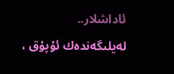ئاداشلار..
لەيلىگەندەك ئۇپۇق ،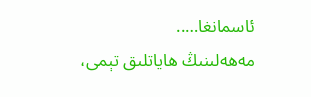ئاسمانغا…..
مەھەلىنىڭ ھاياتلىق تېمى،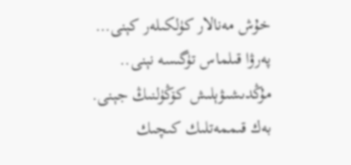خۇش مەنالار كۈلكىلەر كېنى…
پەرۋا قىلماس تۈگىسە نېنى..
مۇڭدىشىۋېلىش كۆڭۈلنىڭ جېنى.
بەك قىممەتلىك كىچىك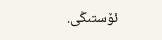ئۆستىڭى.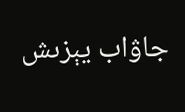جاۋاب يېزىش